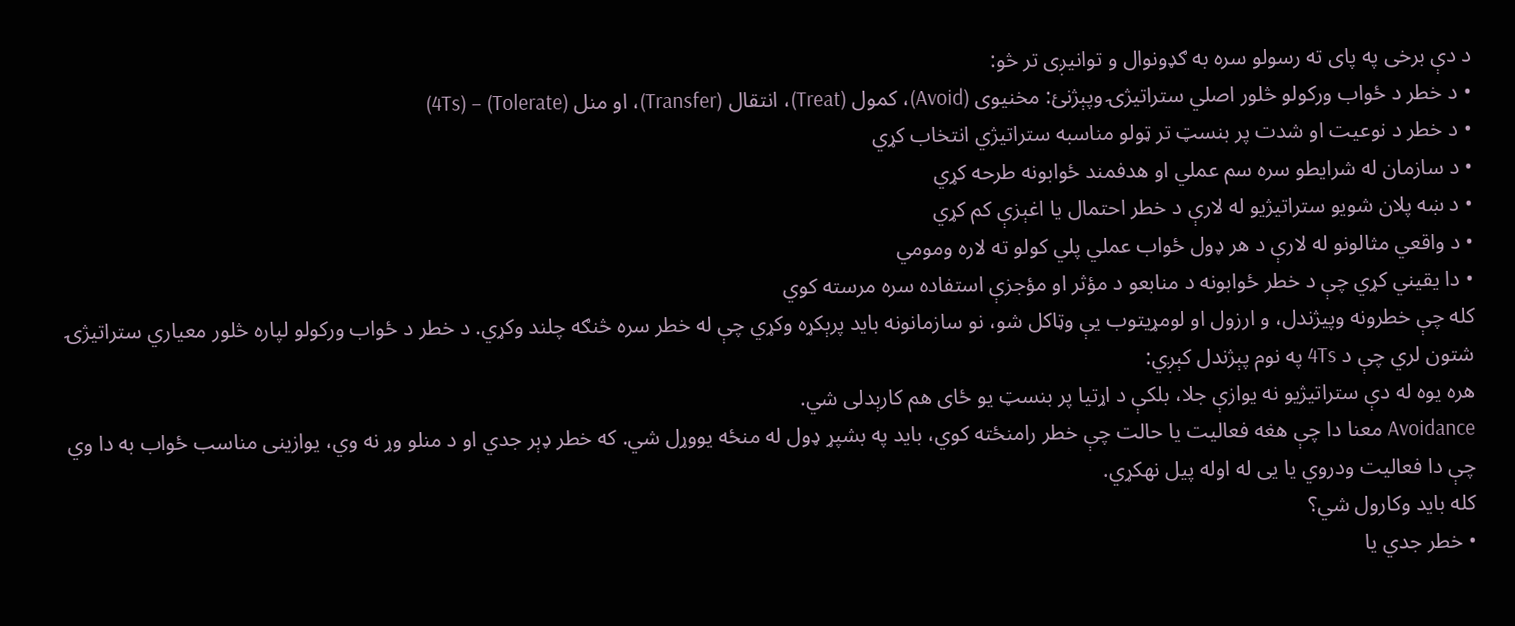د دې برخی په پای ته رسولو سره به ګډونوال و توانیږی تر څو:
• د خطر د ځواب ورکولو څلور اصلي ستراتیژۍ وپېژنئ: مخنیوی (Avoid)، کمول (Treat)، انتقال (Transfer)، او منل (Tolerate) – (4Ts)
• د خطر د نوعیت او شدت پر بنسټ تر ټولو مناسبه ستراتیژي انتخاب کړي
• د سازمان له شرایطو سره سم عملي او هدفمند ځوابونه طرحه کړي
• د ښه پلان شویو ستراتیژیو له لارې د خطر احتمال یا اغېزې کم کړي
• د واقعي مثالونو له لارې د هر ډول ځواب عملي پلي کولو ته لاره ومومي
• دا یقیني کړي چې د خطر ځوابونه د منابعو د مؤثر او مؤجزې استفاده سره مرسته کوي
کله چې خطرونه وپیژندل، و ارزول او لومړیتوب یې وټاکل شو، نو سازمانونه باید پرېکړه وکړي چې له خطر سره څنګه چلند وکړي. د خطر د ځواب ورکولو لپاره څلور معیاري ستراتیژۍ شتون لري چې د 4Ts په نوم پېژندل کېږي:
هره یوه له دې ستراتیژیو نه یوازې جلا، بلکې د اړتیا پر بنسټ یو ځای هم کارېدلی شي.
Avoidance معنا دا چې هغه فعالیت یا حالت چې خطر رامنځته کوي، باید په بشپړ ډول له منځه یووړل شي. که خطر ډېر جدي او د منلو وړ نه وي، یوازینی مناسب ځواب به دا وي چې دا فعالیت ودروي یا یی له اوله پیل نهکړي.
کله باید وکارول شي؟
• خطر جدي یا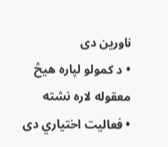ناورین دی
• د کمولو لپاره هیڅ معقوله لاره نشته
• فعالیت اختیاري دی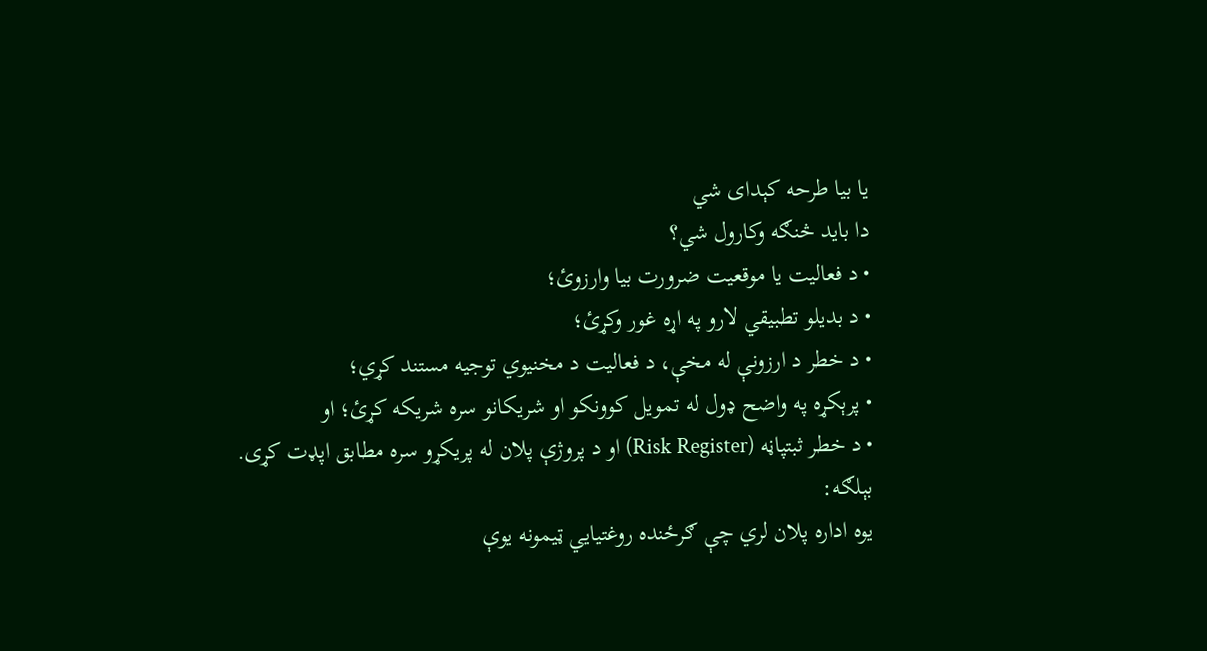یا بیا طرحه کېدای شي
دا باید څنګه وکارول شي؟
• د فعالیت یا موقعیت ضرورت بیا وارزوئ؛
• د بدیلو تطبیقي لارو په اړه غور وکړئ؛
• د خطر د ارزونې له مخې، د فعالیت د مخنیوي توجیه مستند کړي؛
• پرېکړه په واضح ډول له تمویل کوونکو او شریکانو سره شریکه کړئ؛ او
• د خطر ثبتپاڼه (Risk Register) او د پروژې پلان له پریکړو سره مطابق اپډت کړی.
بېلګه:
یوه اداره پلان لري چې ګرځنده روغتیايي ټیمونه یوې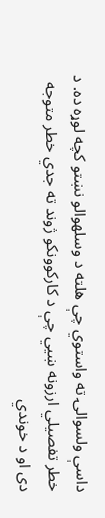داسې ولسوالۍ ته واستوي چې هلته د وسلهوالو نښتو کچه لوړه ده. د خطر تفصیلي ارزونه ښيي چې د کارکوونکو ژوند ته جدي خطر متوجه دی او د خوندي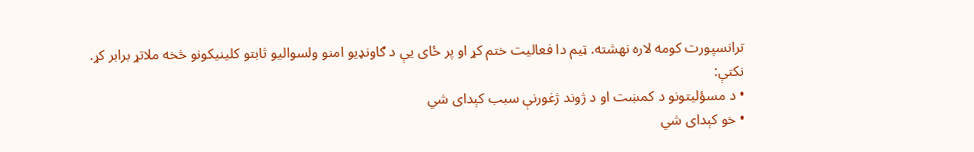ترانسپورت کومه لاره نهشته. ټیم دا فعالیت ختم کړ او پر ځای یې د ګاونډیو امنو ولسوالیو ثابتو کلینیکونو څخه ملاتړ برابر کړ.
نکتې:
• د مسؤلیتونو د کمښت او د ژوند ژغورنې سبب کېدای شي
• خو کېدای شي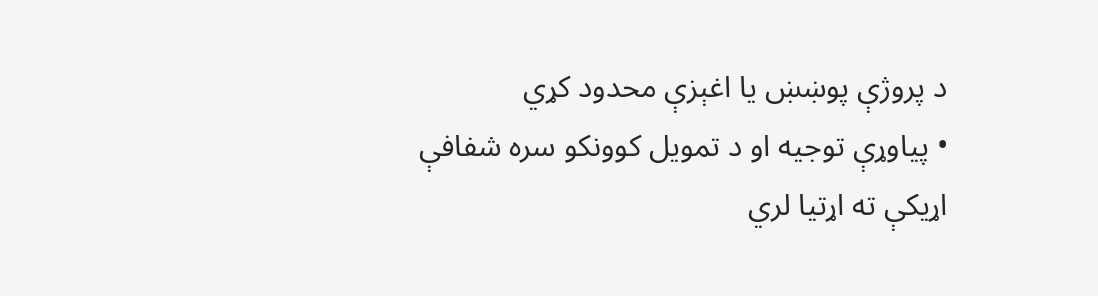د پروژې پوښښ یا اغېزې محدود کړي
• پیاوړې توجیه او د تمویل کوونکو سره شفافې اړیکې ته اړتیا لري